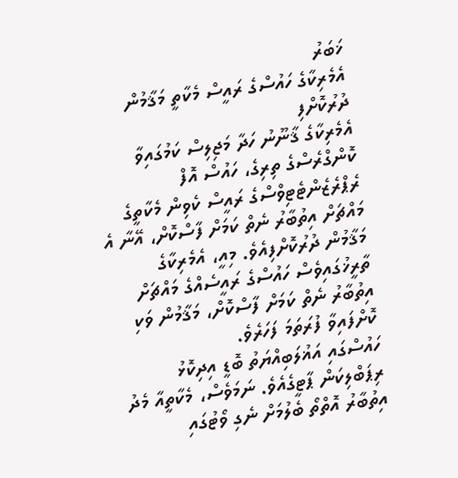ޚަބަރު
އެމެރިކާގެ ހައުސްގެ ރައީސް މެކާތީ މަޤާމުން ދުރުކޮށްފި
އެމެރިކާގެ ޤާނޫނު ހަދާ މަޖިލިސް ކަމުގައިވާ ކޮންގްރެސްގެ ތިރިގެ، ހައުސް އޮފް ރެޕްރެޒެންޓެޓިވްސްގެ ރައީސް ކެވިން މެކާތީގެ މައްޗަށް އިތުބާރު ނެތް ކަމަށް ފާސްކޮށް، އޭނާ އެ މަޤާމުން ދުރުކޮށްފިއެވެ. މިއީ، އެމެރިކާގެ ތާރީޚުގައިވެސް ހައުސްގެ ރައީސެއްގެ މައްޗަށް އިތުބާރު ނެތް ކަމަށް ފާސްކޮށް، މަޤާމުން ވަކި ކޮށްފައިވާ ފުރަތަމަ ފަހަރެވެ.
ހައުސްގައި އަޣުލަބިއްޔަތު ބޮޑީ އިދިކޮޅު ރިޕަބްލިކަން ޕާޓީގެއެވެ. ނަމަވެސް، މެކާތީއާ މެދު އިތުބާރު އޮތްތޯ ބެލުމަށް ނެގި ވޯޓުގައި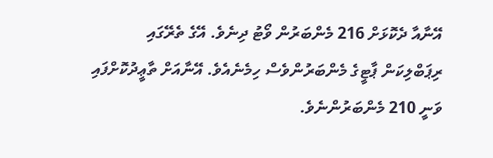އޭނާއާ ދެކޮޅަށް 216 މެންބަރުން ވޯޓު ދިނެވެ. އޭގެ ތެރޭގައި ރިޕަބްލިކަން ޕާޓީގެ މެންބަރުންވެސް ހިމެނެއެވެ. އޭނާއަށް ތާޢީދުކޮށްފައި ވަނީ 210 މެންބަރުންނެވެ.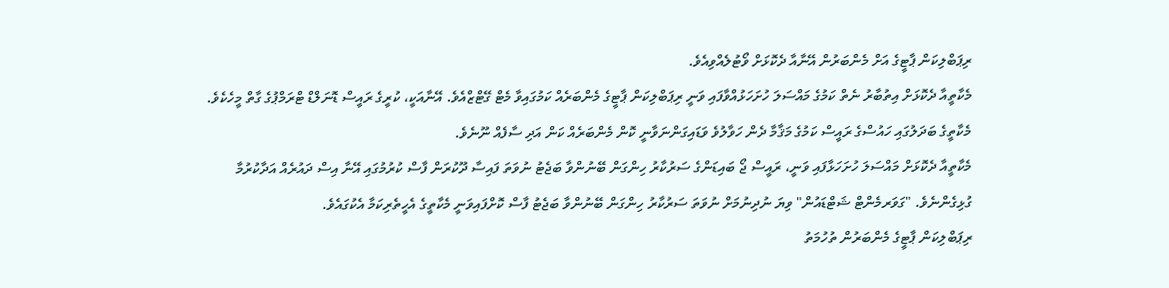ރިޕަބްލިކަން ޕާޓީގެ އަށް މެންބަރުން އޭނާއާ ދެކޮޅަށް ވޯޓުލެއްވިއެވެ.
މެކާތީއާ ދެކޮޅަށް އިތުބާރު ނެތް ކަމުގެ މައްސަލަ ހުށަހަޅުއްވާފައި ވަނީ ރިޕަބްލިކަން ޕާޓީގެ މެންބަރެއް ކަމުގައިވާ މެޓް ގޭޓްޒްއެވެ. އޭނާއަކީ، ކުރީގެ ރައީސް ޑޮނަލްޑް ޓްރަމްޕުގެ ގާތް މީހެކެވެ. މެކާތީގެ ބަދަލުގައި ހައުސްގެ ރައީސް ކަމުގެ މަޤާމާ ދެން ހަވާލުވެ ވަޑައިގަންނަވާނީ ކޮން މެންބަރެއް ކަން އަދި ސާފެއް ނޫނެވެ.
މެކާތީއާ ދެކޮޅަށް މައްސަލަ ހުށަހަޅާފައި ވަނީ، ރައީސް ޖޯ ބައިޑަންގެ ސަރުކާރު ހިންގަން ބޭނުންވާ ބަޖެޓު ނުވަތަ ފައިސާ ދޫކުރަން ފާސް ކުރުމުގައި އޭނާ އިސް ދައުރެއް އަދާކުރުމާ ގުޅިގެންނެވެ. "ގަވަރމެންޓް ޝަޓްޑައުން" ވިޔަ ނުދިނުމަށް ނުވަތަ ސަރުކާރު ހިންގަން ބޭނުންވާ ބަޖެޓު ފާސް ކޮށްފައިވަނީ މެކާތީގެ އެހީތެރިކަމާ އެކުގައެވެ.
ރިޕަބްލިކަން ޕާޓީގެ މެންބަރުން ތުހުމަތު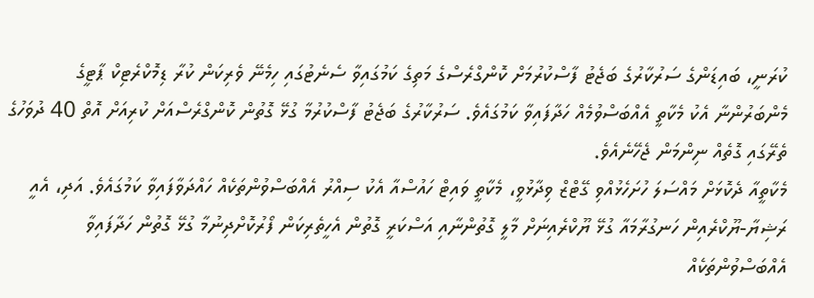ކުރަނީ، ބައިޑަންގެ ސަރުކާރުގެ ބަޖެޓު ފާސްކުރުމަށް ކޮންގްރެސްގެ މަތިގެ ކަމުގައިވާ ސެނެޓުގައި ހިމެނޭ ވެރިކަން ކުރާ ޑިމޮކްރެޓިކް ޕާޓީގެ މެންބަރުންނާ އެކު މެކާތީ އެއްބަސްވުމެއް ހަދާފައިވާ ކަމުގައެވެ. ސަރުކާރުގެ ބަޖެޓު ފާސްކުރުމާ ގުޅޭ ގޮތުން ކޮންގްރެސްއަށް ކުރިއަށް އޮތް 40 ދުވަހުގެ ތެރޭގައި ގޮތެއް ނިންމަން ޖެހޭނެއެވެ.
މެކާތީއާ ދެކޮޅަށް މައްސަލަ ހުށަހެޅުއްވި ގޭޓްޒް ވިދާޅުވީ، މެކާތީ ވައިޓް ހައުސްއާ އެކު ސިއްރު އެއްބަސްވުންތަކެއް ހައްދަވާފައިވާ ކަމުގައެވެ. އަދި، އެއީ ރަޝިޔާ-ޔޫކްރެއިން ހަނގުރާމައާ ގުޅޭ ޔޫކްރެއިނަށް މާލީ ގޮތުންނާއި އަސްކަރީ ގޮތުން އެހީތެރިކަން ފޯރުކޮށްދިނުމާ ގުޅޭ ގޮތުން ހަދާފައިވާ އެއްބަސްވުންތަކެއް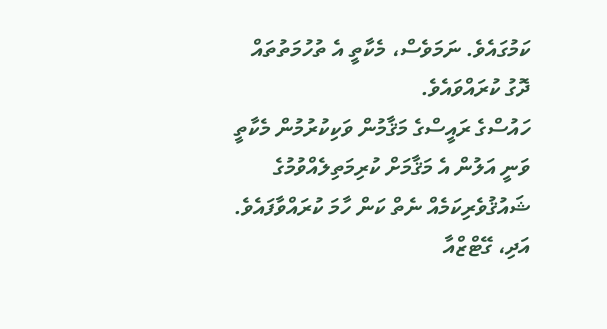ކަމުގައެވެ. ނަމަވެސް، މެކާތީ އެ ތުހުމަތުތައް ދޮގު ކުރައްވައެވެ.
ހައުސްގެ ރައީސްގެ މަޤާމުން ވަކިކުރުމުން މެކާތީ ވަނީ އަލުން އެ މަޤާމަށް ކުރިމަތިލެއްވުމުގެ ޝައުޤުވެރިކަމެއް ނެތް ކަން ހާމަ ކުރައްވާފައެވެ. އަދި، ގޭޓްޒްއާ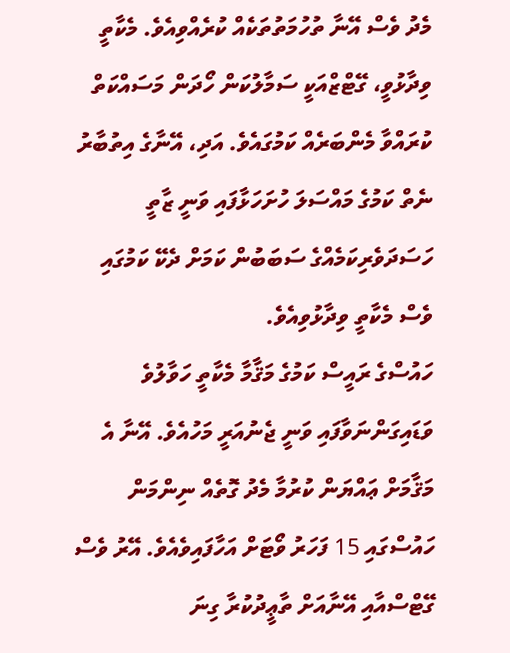މެދު ވެސް އޭނާ ތުހުމަތުތަކެއް ކުރެއްވިއެވެ. މެކާތީ ވިދާޅުވީ، ގޭޓްޒްއަކީ ސަމާލުކަން ހޯދަން މަސައްކަތް ކުރައްވާ މެންބަރެއް ކަމުގައެވެ. އަދި، އޭނާގެ އިތުބާރު ނެތް ކަމުގެ މައްސަލަ ހުށަހަޅާފައި ވަނީ ޒާތީ ހަސަދަވެރިކަމެއްގެ ސަބަބުން ކަމަށް ދެކޭ ކަމުގައި ވެސް މެކާތީ ވިދާޅުވިއެވެ.
ހައުސްގެ ރައީސް ކަމުގެ މަޤާމާ މެކާތީ ހަވާލުވެ ވަޑައިގަންނަވާފައި ވަނީ ޖެނުއަރީ މަހުއެވެ. އޭނާ އެ މަޤާމަށް ޢައްޔަން ކުރުމާ މެދު ގޮތެއް ނިންމަން ހައުސްގައި 15 ފަހަރު ވޯޓަށް އަހާފައިވެއެވެ. އޭރު ވެސް ގޭޓްސްއާއި އޭނާއަށް ތާޢީދުކުރާ ގިނަ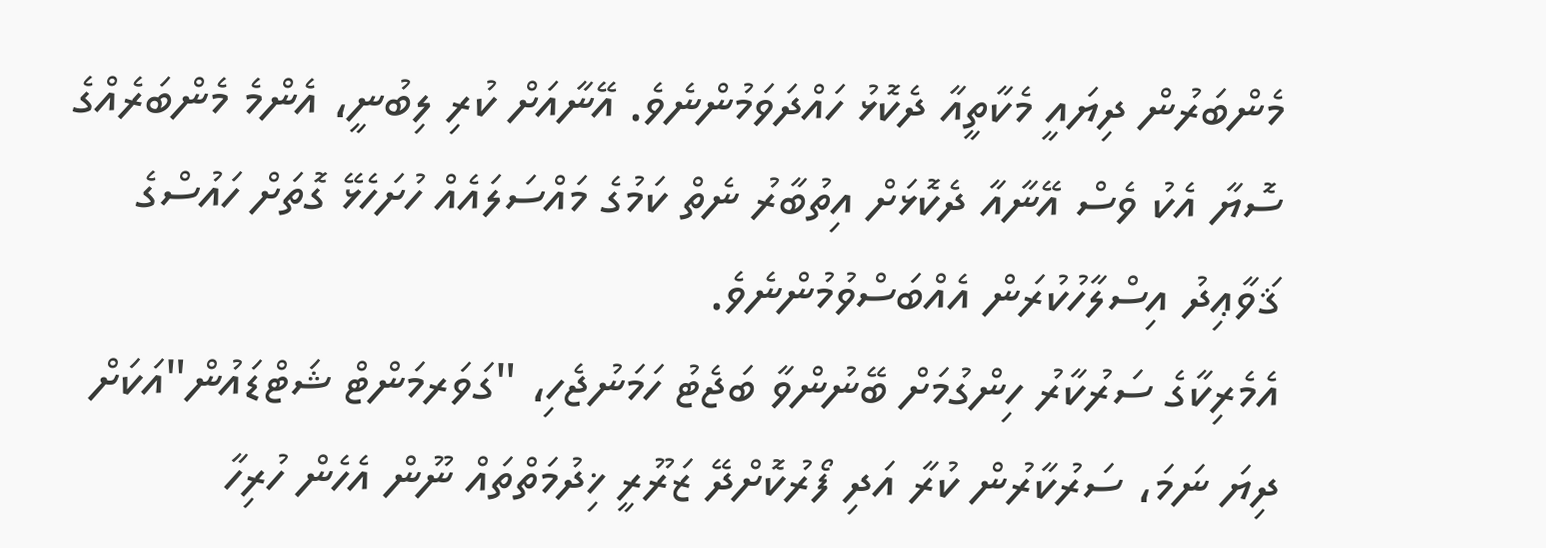މެންބަރުން ދިޔައީ މެކާތީއާ ދެކޮޅު ހައްދަވަމުންނެވެ. އޭނާއަށް ކުރި ލިބުނީ، އެންމެ މެންބަރެއްގެ ސޮޔާ އެކު ވެސް އޭނާއާ ދެކޮޅަށް އިތުބާރު ނެތް ކަމުގެ މައްސަލައެއް ހުށަހެޅޭ ގޮތަށް ހައުސްގެ ޤަވާޢިދު އިސްލާހުކުރަން އެއްބަސްވުމުންނެވެ.
އެމެރިކާގެ ސަރުކާރު ހިންގުމަށް ބޭނުންވާ ބަޖެޓު ހަމަނުޖެހި، "ގަވަރމަންޓް ޝަޓްޑައުން"އަކަށް ދިޔަ ނަމަ، ސަރުކާރުން ކުރާ އަދި ފޯރުކޮށްދޭ ޒަރޫރީ ޚިދުމަތްތައް ނޫން އެހެން ހުރިހާ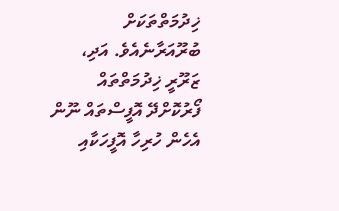ޚިދުމަތްތަކަށް ބުރޫއަރާނެއެވެ. އަދި، ޒަރޫރީ ޚިދުމަތްތައް ފޯރުކޮށްދޭ އޮފީސްތައް ނޫން އެހެން ހުރިހާ އޮފީހަކާއި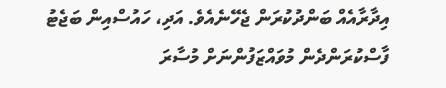އިދާރާއެއް ބަންދުކުރަން ޖެހޭނެއެވެ. އަދި، ހައުސްއިން ބަޖެޓު ފާސްކުރަންދެން މުވައްޒަފުންނަށް މުސާރަ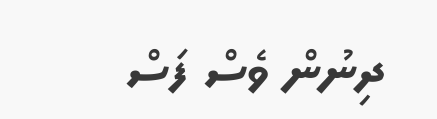ދިނުން ވެސް ފަސް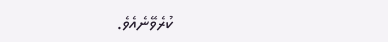ކުރެވޭނެއެވެ.